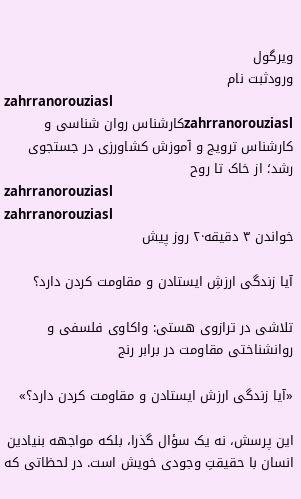ویرگول
ورودثبت نام
zahrranorouziasl
zahrranorouziaslکارشناس روان شناسی و کارشناس ترویج و آموزش کشاورزی در جستجوی رشد؛ از خاک تا روح
zahrranorouziasl
zahrranorouziasl
خواندن ۳ دقیقه·۲ روز پیش

آیا زندگی ارزشِ ایستادن و مقاومت کردن دارد؟

تلاشی در ترازوی هستی: واکاوی فلسفی و روانشناختی مقاومت در برابر رنج

«آیا زندگی ارزش ایستادن و مقاومت کردن دارد؟»

این پرسش، نه یک سؤال گذرا، بلکه مواجهه بنیادین انسان با حقیقتِ وجودی خویش است. در لحظاتی که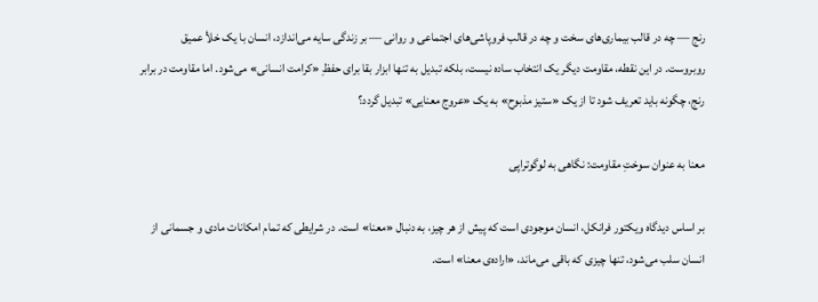رنج — چه در قالب بیماری‌های سخت و چه در قالب فروپاشی‌های اجتماعی و روانی — بر زندگی سایه می‌اندازد، انسان با یک خلأ عمیق روبروست. در این نقطه، مقاومت دیگر یک انتخاب ساده نیست، بلکه تبدیل به تنها ابزار بقا برای حفظِ «کرامت انسانی» می‌شود. اما مقاومت در برابر رنج، چگونه باید تعریف شود تا از یک «ستیز مذبوح» به یک «عروج معنایی» تبدیل گردد؟

معنا به عنوان سوختِ مقاومت: نگاهی به لوگوتراپی

بر اساس دیدگاه ویکتور فرانکل، انسان موجودی است که پیش از هر چیز، به دنبال «معنا» است. در شرایطی که تمام امکانات مادی و جسمانی از انسان سلب می‌شود، تنها چیزی که باقی می‌ماند، «اراده‌ی معنا» است.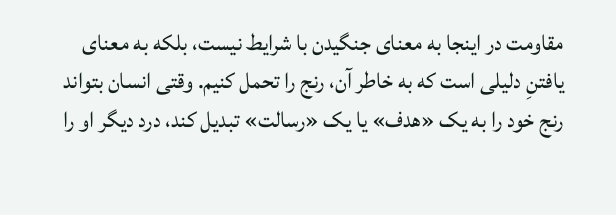مقاومت در اینجا به معنای جنگیدن با شرایط نیست، بلکه به معنای یافتنِ دلیلی است که به خاطر آن، رنج را تحمل کنیم. وقتی انسان بتواند رنج خود را به یک «هدف» یا یک «رسالت» تبدیل کند، درد دیگر او را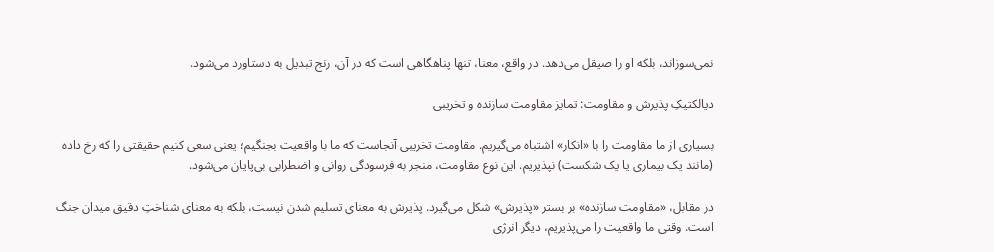نمی‌سوزاند، بلکه او را صیقل می‌دهد. در واقع، معنا، تنها پناهگاهی است که در آن، رنج تبدیل به دستاورد می‌شود.

دیالکتیکِ پذیرش و مقاومت: تمایز مقاومت سازنده و تخریبی

بسیاری از ما مقاومت را با «انکار» اشتباه می‌گیریم. مقاومت تخریبی آنجاست که ما با واقعیت بجنگیم؛ یعنی سعی کنیم حقیقتی را که رخ داده (مانند یک بیماری یا یک شکست) نپذیریم. این نوع مقاومت، منجر به فرسودگی روانی و اضطرابی بی‌پایان می‌شود.

در مقابل، «مقاومت سازنده» بر بستر «پذیرش» شکل می‌گیرد. پذیرش به معنای تسلیم شدن نیست، بلکه به معنای شناختِ دقیق میدان جنگ است. وقتی ما واقعیت را می‌پذیریم، دیگر انرژی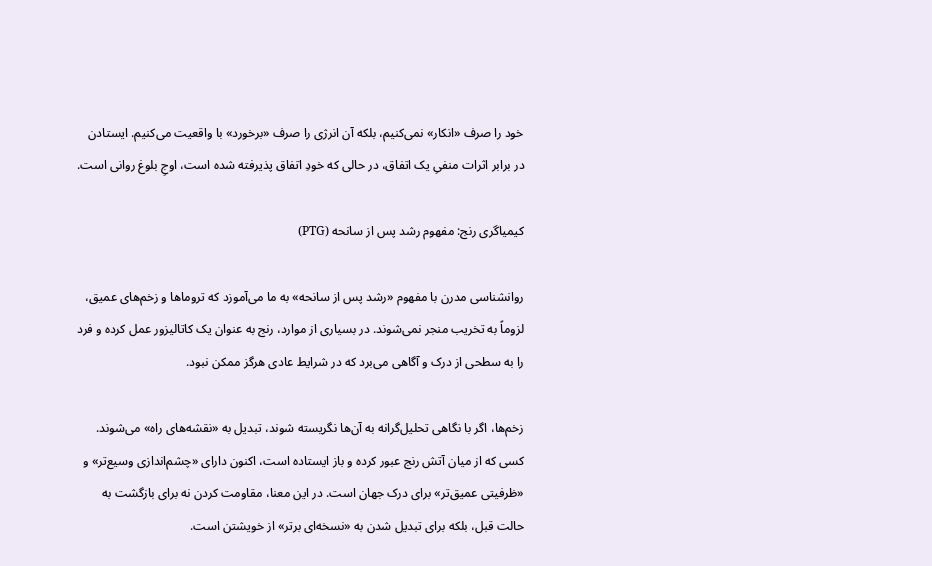خود را صرف «انکار» نمی‌کنیم، بلکه آن انرژی را صرف «برخورد» با واقعیت می‌کنیم. ایستادن در برابر اثرات منفیِ یک اتفاق، در حالی که خودِ اتفاق پذیرفته شده است، اوجِ بلوغ روانی است.

کیمیاگری رنج: مفهوم رشد پس از سانحه (PTG)

روانشناسی مدرن با مفهوم «رشد پس از سانحه» به ما می‌آموزد که تروماها و زخم‌های عمیق، لزوماً به تخریب منجر نمی‌شوند. در بسیاری از موارد، رنج به عنوان یک کاتالیزور عمل کرده و فرد را به سطحی از درک و آگاهی می‌برد که در شرایط عادی هرگز ممکن نبود.

زخم‌ها، اگر با نگاهی تحلیل‌گرانه به آن‌ها نگریسته شوند، تبدیل به «نقشه‌های راه» می‌شوند. کسی که از میان آتش رنج عبور کرده و باز ایستاده است، اکنون دارای «چشم‌اندازی وسیع‌تر» و «ظرفیتی عمیق‌تر» برای درک جهان است. در این معنا، مقاومت کردن نه برای بازگشت به حالت قبل، بلکه برای تبدیل شدن به «نسخه‌ای برتر» از خویشتن است.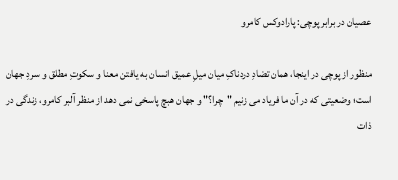عصیان در برابر پوچی: پارادوکس کامرو

منظور از پوچی در اینجا، همان تضادِ دردناکِ میان میلِ عمیق انسان به یافتن معنا و سکوتِ مطلق و سردِ جهان است؛ وضعیتی که در آن ما فریاد می زنیم "چرا؟" و جهان هبچ پاسخی نمی دهد از منظر آلبر کامرو، زندگی در ذات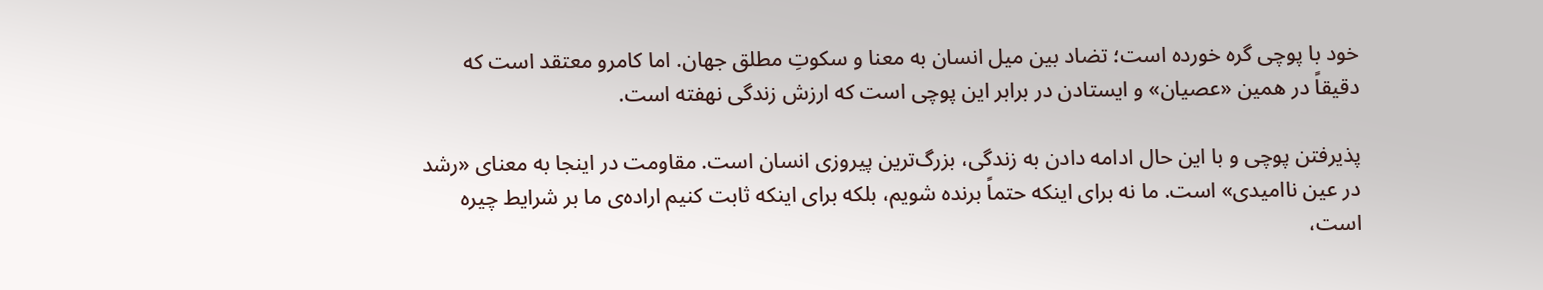خود با پوچی گره خورده است؛ تضاد بین میل انسان به معنا و سکوتِ مطلق جهان. اما کامرو معتقد است که دقیقاً در همین «عصیان» و ایستادن در برابر این پوچی است که ارزش زندگی نهفته است.

پذیرفتن پوچی و با این حال ادامه دادن به زندگی، بزرگ‌ترین پیروزی انسان است. مقاومت در اینجا به معنای «رشد در عین ناامیدی» است. ما نه برای اینکه حتماً برنده شویم، بلکه برای اینکه ثابت کنیم اراده‌ی ما بر شرایط چیره است،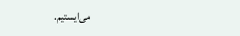می‌ایستیم.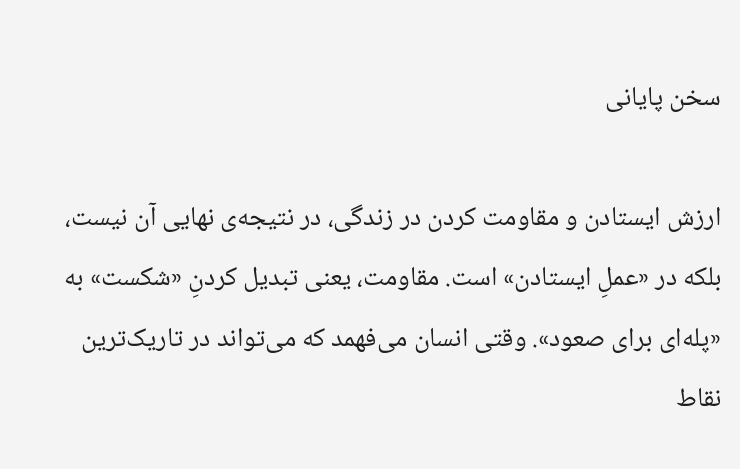سخن پایانی

ارزش ایستادن و مقاومت کردن در زندگی، در نتیجه‌ی نهایی آن نیست، بلکه در «عملِ ایستادن» است. مقاومت، یعنی تبدیل کردنِ «شکست» به «پله‌ای برای صعود». وقتی انسان می‌فهمد که می‌تواند در تاریک‌ترین نقاط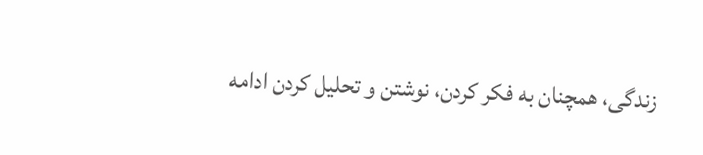زندگی، همچنان به فکر کردن، نوشتن و تحلیل کردن ادامه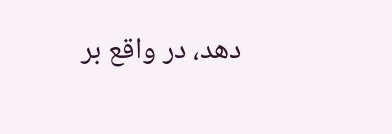دهد، در واقع بر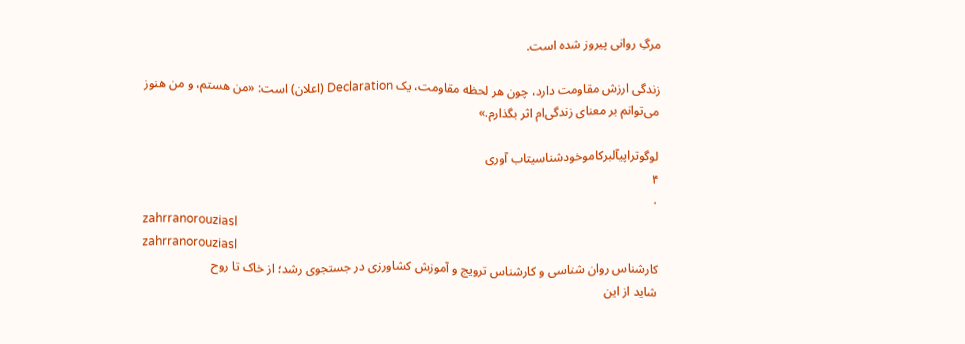مرگِ روانی پیروز شده است.

زندگی ارزش مقاومت دارد، چون هر لحظه مقاومت، یک Declaration (اعلان) است: «من هستم، و من هنوز می‌توانم بر معنای زندگی‌ام اثر بگذارم.»

لوگوتراپیآلبرکاموخودشناسیتاب آوری
۴
۰
zahrranorouziasl
zahrranorouziasl
کارشناس روان شناسی و کارشناس ترویج و آموزش کشاورزی در جستجوی رشد؛ از خاک تا روح
شاید از این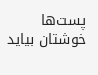پست‌ها خوشتان بیاید